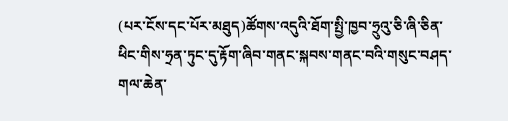(པར་ངོས་དང་པོར་མཐུད)ཚོགས་འདུའི་ཐོག་སྤྱི་ཁྱབ་ཧྲུའུ་ཅི་ཞི་ཅིན་ཕིང་གིས་ཧྲན་ཏུང་དུ་རྟོག་ཞིབ་གནང་སྐབས་གནང་བའི་གསུང་བཤད་གལ་ཆེན་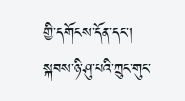གྱི་དགོངས་དོན་དང་། སྐབས་ཉི་ཤུ་པའི་ཀྲུང་གུང་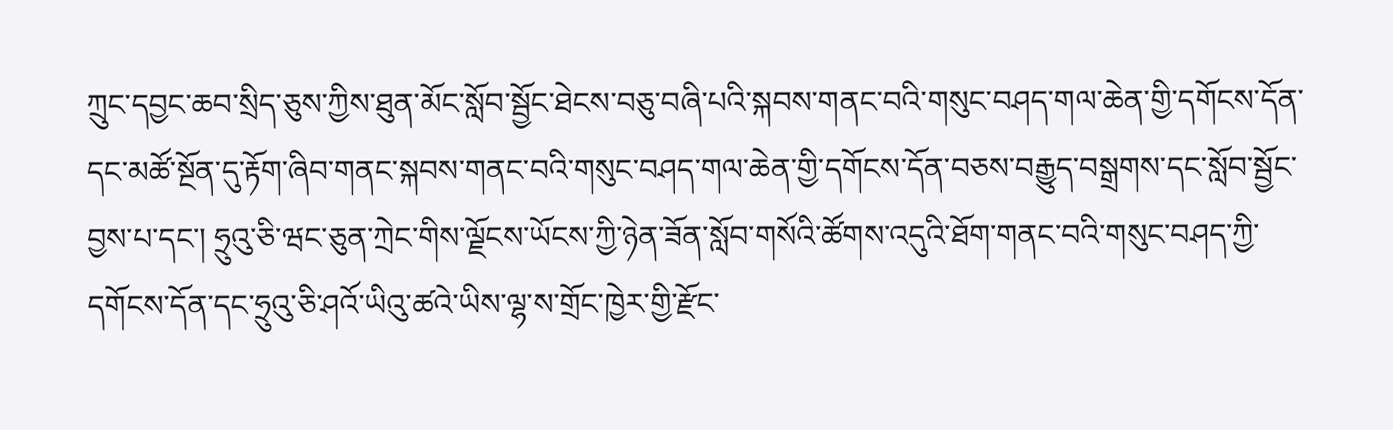ཀྲུང་དབྱང་ཆབ་སྲིད་ཅུས་ཀྱིས་ཐུན་མོང་སློབ་སྦྱོང་ཐེངས་བཅུ་བཞི་པའི་སྐབས་གནང་བའི་གསུང་བཤད་གལ་ཆེན་གྱི་དགོངས་དོན་དང་མཚོ་སྔོན་དུ་རྟོག་ཞིབ་གནང་སྐབས་གནང་བའི་གསུང་བཤད་གལ་ཆེན་གྱི་དགོངས་དོན་བཅས་བརྒྱུད་བསྒྲགས་དང་སློབ་སྦྱོང་བྱས་པ་དང་། ཧྲུའུ་ཅི་ཝང་ཅུན་ཀྲེང་གིས་ལྗོངས་ཡོངས་ཀྱི་ཉེན་ཟོན་སློབ་གསོའི་ཚོགས་འདུའི་ཐོག་གནང་བའི་གསུང་བཤད་ཀྱི་དགོངས་དོན་དང་ཧྲུའུ་ཅི་ཤའོ་ཡིའུ་ཚའེ་ཡིས་ལྷ་ས་གྲོང་ཁྱེར་གྱི་རྫོང་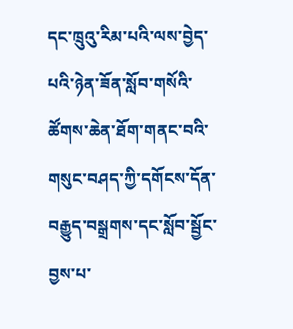དང་ཁྲུའུ་རིམ་པའི་ལས་བྱེད་པའི་ཉེན་ཟོན་སློབ་གསོའི་ཚོགས་ཆེན་ཐོག་གནང་བའི་གསུང་བཤད་ཀྱི་དགོངས་དོན་བརྒྱུད་བསྒྲགས་དང་སློབ་སྦྱོང་བྱས་པ་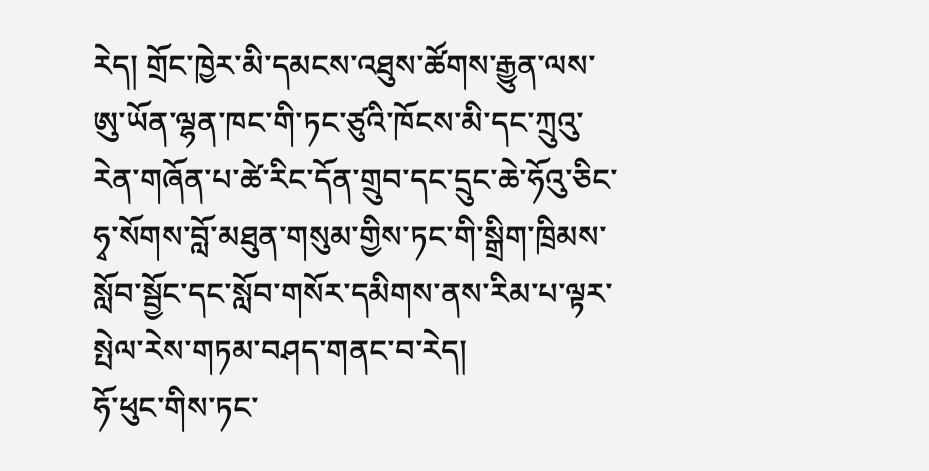རེད། གྲོང་ཁྱེར་མི་དམངས་འཐུས་ཚོགས་རྒྱུན་ལས་ཨུ་ཡོན་ལྷན་ཁང་གི་ཏང་ཙུའི་ཁོངས་མི་དང་ཀྲུའུ་རེན་གཞོན་པ་ཚེ་རིང་དོན་གྲུབ་དང་དྲུང་ཆེ་ཧོའུ་ཅིང་ཧྭ་སོགས་བློ་མཐུན་གསུམ་གྱིས་ཏང་གི་སྒྲིག་ཁྲིམས་སློབ་སྦྱོང་དང་སློབ་གསོར་དམིགས་ནས་རིམ་པ་ལྟར་སྤེལ་རེས་གཏམ་བཤད་གནང་བ་རེད།
ཧོ་ཕུང་གིས་ཏང་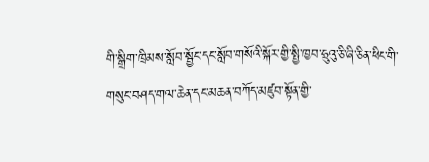གི་སྒྲིག་ཁྲིམས་སློབ་སྦྱོང་དང་སློབ་གསོའི་སྐོར་གྱི་སྤྱི་ཁྱབ་ཧྲུའུ་ཅི་ཞི་ཅིན་ཕིང་གི་གསུང་བཤད་གལ་ཆེན་དང་མཆན་བཀོད་མཛུབ་སྟོན་གྱི་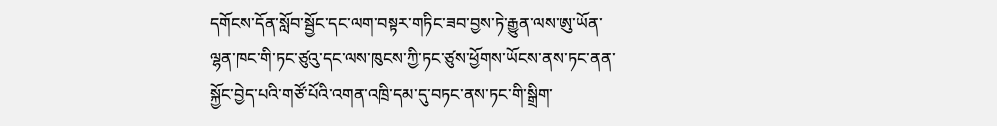དགོངས་དོན་སློབ་སྦྱོང་དང་ལག་བསྟར་གཏིང་ཟབ་བྱས་ཏེ་རྒྱུན་ལས་ཨུ་ཡོན་ལྷན་ཁང་གི་ཏང་ཙུའུ་དང་ལས་ཁུངས་ཀྱི་ཏང་ཙུས་ཕྱོགས་ཡོངས་ནས་ཏང་ནན་སྐྱོང་བྱེད་པའི་གཙོ་པོའི་འགན་འཁྲི་དམ་དུ་བཏང་ནས་ཏང་གི་སྒྲིག་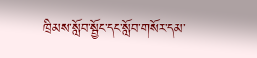ཁྲིམས་སློབ་སྦྱོང་དང་སློབ་གསོར་དམ་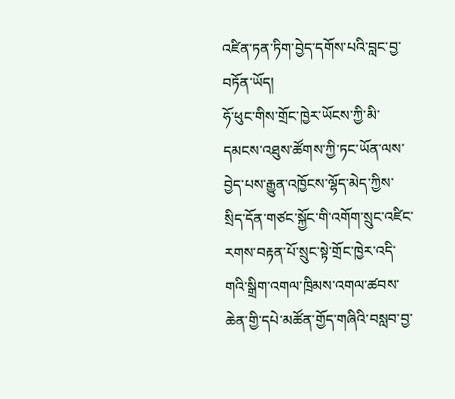འཛིན་ཏན་ཏིག་བྱེད་དགོས་པའི་བླང་བྱ་བཏོན་ཡོད།
ཧོ་ཕུང་གིས་གྲོང་ཁྱེར་ཡོངས་ཀྱི་མི་དམངས་འཐུས་ཚོགས་ཀྱི་ཏང་ཡོན་ལས་བྱེད་པས་རྒྱུན་འཁྱོངས་ལྷོད་མེད་ཀྱིས་སྲིད་དོན་གཙང་སྐྱོང་གི་འགོག་སྲུང་འཛིང་རགས་བརྟན་པོ་སྲུང་སྟེ་གྲོང་ཁྱེར་འདི་གའི་སྒྲིག་འགལ་ཁྲིམས་འགལ་ཚབས་ཆེན་གྱི་དཔེ་མཚོན་གྱོད་གཞིའི་བསླབ་བྱ་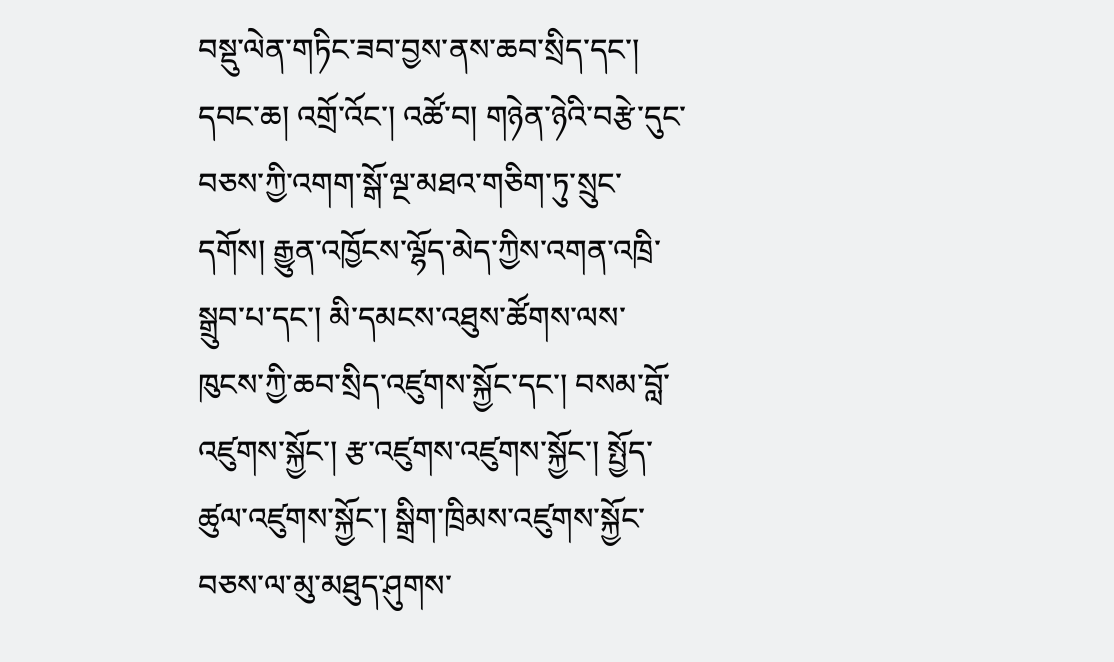བསྡུ་ལེན་གཏིང་ཟབ་བྱས་ནས་ཆབ་སྲིད་དང་། དབང་ཆ། འགྲོ་འོང་། འཚོ་བ། གཉེན་ཉེའི་བརྩེ་དུང་བཅས་ཀྱི་འགག་སྒོ་ལྔ་མཐའ་གཅིག་ཏུ་སྲུང་དགོས། རྒྱུན་འཁྱོངས་ལྷོད་མེད་ཀྱིས་འགན་འཁྲི་སྒྲུབ་པ་དང་། མི་དམངས་འཐུས་ཚོགས་ལས་ཁུངས་ཀྱི་ཆབ་སྲིད་འཛུགས་སྐྱོང་དང་། བསམ་བློ་འཛུགས་སྐྱོང་། རྩ་འཛུགས་འཛུགས་སྐྱོང་། སྤྱོད་ཚུལ་འཛུགས་སྐྱོང་། སྒྲིག་ཁྲིམས་འཛུགས་སྐྱོང་བཅས་ལ་མུ་མཐུད་ཤུགས་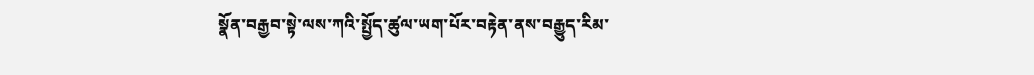སྣོན་བརྒྱབ་སྟེ་ལས་ཀའི་སྤྱོད་ཚུལ་ཡག་པོར་བརྟེན་ནས་བརྒྱུད་རིམ་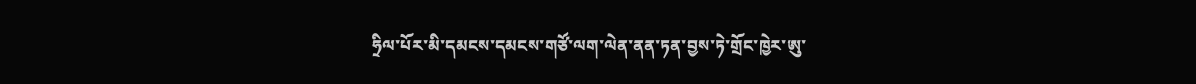ཧྲིལ་པོར་མི་དམངས་དམངས་གཙོ་ལག་ལེན་ནན་ཏན་བྱས་ཏེ་གྲོང་ཁྱེར་ཨུ་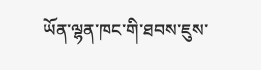ཡོན་ལྷན་ཁང་གི་ཐབས་ཇུས་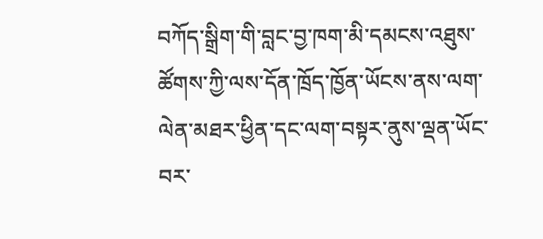བཀོད་སྒྲིག་གི་བླང་བྱ་ཁག་མི་དམངས་འཐུས་ཚོགས་ཀྱི་ལས་དོན་ཁྲོད་ཁྱོན་ཡོངས་ནས་ལག་ལེན་མཐར་ཕྱིན་དང་ལག་བསྟར་ནུས་ལྡན་ཡོང་བར་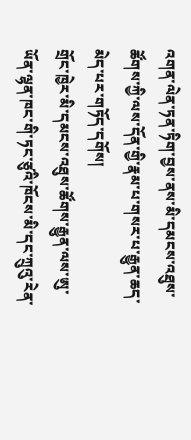འགན་ལེན་ཏན་ཏིག་བྱས་ནས་མི་དམངས་འཐུས་ཚོགས་ཀྱི་ལས་དོན་གྱི་རྣམ་པ་གསར་པ་རྒྱུན་ཆད་མེད་པར་གཏོད་དགོས།
གྲོང་ཁྱེར་མི་དམངས་འཐུས་ཚོགས་རྒྱུན་ལས་ཨུ་ཡོན་ལྷན་ཁང་གི་ཏང་ཙུའི་ཁོངས་མི་དང་ཀྲུའུ་རེན་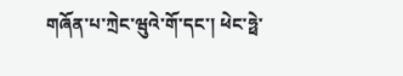གཞོན་པ་ཀྲེང་ཝུའེ་གོ་དང་། ཕེང་ཧྥེ་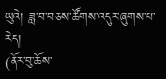ཡུའེ། ཟླ་བ་བཅས་ཚོགས་འདུར་ཞུགས་པ་རེད།
(ནོར་བུ་ཆོས་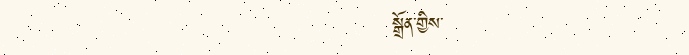སྒྲོན་གྱིས་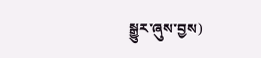སྒྱུར་ཞུས་བྱས)